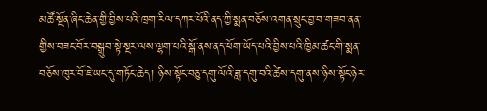མཚོ་སྔོན་ཞིང་ཆེན་གྱི་བྱིས་པའི་ཁྲག་རིལ་དཀར་པོའི་ནད་ཀྱི་སྨན་བཅོས་འགན་སྲུང་བྱ་བ་གཟབ་ནན་གྱིས་བཟང་བོར་བསྒྲུབ་སྟེ་སྔར་ལས་ལྷག་པའི་སྒོ་ནས་ནད་ཕོག་ཡོད་པའི་བྱིས་པའི་ཁྱིམ་ཚང་གི་སྨན་བཅོས་ཁུར་བོ་ཇེ་ཡང་དུ་གཏོང་ཆེད། ཉིས་སྟོང་བཅུ་དགུ་ལོའི་ཟླ་དགུ་བའི་ཚེས་དགུ་ནས་ཉིས་སྟོང་ཉེར་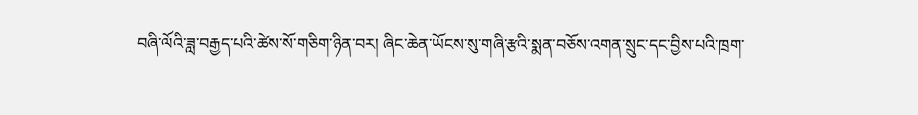བཞི་ལོའི་ཟླ་བརྒྱད་པའི་ཚེས་སོ་གཅིག་ཉིན་བར། ཞིང་ཆེན་ཡོངས་སུ་གཞི་རྩའི་སྨན་བཅོས་འགན་སྲུང་དང་བྱིས་པའི་ཁྲག་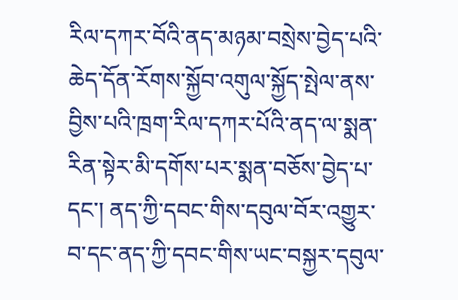རིལ་དཀར་བོའི་ནད་མཉམ་བསྲེས་བྱེད་པའི་ཆེད་དོན་རོགས་སྐྱོབ་འགུལ་སྐྱོད་སྤེལ་ནས་བྱིས་པའི་ཁྲག་རིལ་དཀར་པོའི་ནད་ལ་སྨན་རིན་སྟེར་མི་དགོས་པར་སྨན་བཅོས་བྱེད་པ་དང་། ནད་ཀྱི་དབང་གིས་དབུལ་བོར་འགྱུར་བ་དང་ནད་ཀྱི་དབང་གིས་ཡང་བསྐྱར་དབུལ་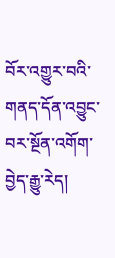བོར་འགྱུར་བའི་གནད་དོན་འབྱུང་བར་སྔོན་འགོག་བྱེད་རྒྱུ་རེད།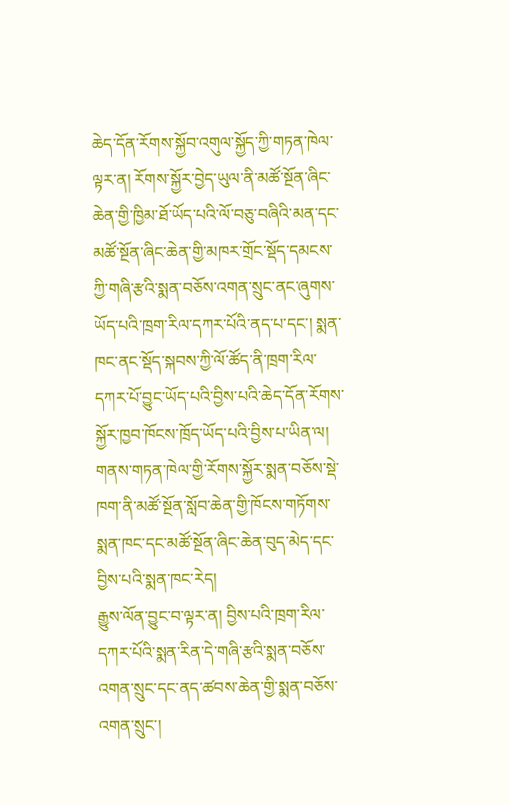ཆེད་དོན་རོགས་སྐྱོབ་འགུལ་སྐྱོད་ཀྱི་གཏན་ཁེལ་ལྟར་ན། རོགས་སྐྱོར་བྱེད་ཡུལ་ནི་མཚོ་སྔོན་ཞིང་ཆེན་གྱི་ཁྱིམ་ཐོ་ཡོད་པའི་ལོ་བཅུ་བཞིའི་མན་དང་མཚོ་སྔོན་ཞིང་ཆེན་གྱི་མཁར་གྲོང་སྡོད་དམངས་ཀྱི་གཞི་རྩའི་སྨན་བཅོས་འགན་སྲུང་ནང་ཞུགས་ཡོད་པའི་ཁྲག་རིལ་དཀར་པོའི་ནད་པ་དང་། སྨན་ཁང་ནང་སྡོད་སྐབས་ཀྱི་ལོ་ཚོད་ནི་ཁྲག་རིལ་དཀར་པོ་བྱུང་ཡོད་པའི་བྱིས་པའི་ཆེད་དོན་རོགས་སྐྱོར་ཁྱབ་ཁོངས་ཁྲོད་ཡོད་པའི་བྱིས་པ་ཡིན་ལ། གནས་གཏན་ཁེལ་གྱི་རོགས་སྐྱོར་སྨན་བཅོས་སྡེ་ཁག་ནི་མཚོ་སྔོན་སློབ་ཆེན་གྱི་ཁོངས་གཏོགས་སྨན་ཁང་དང་མཚོ་སྔོན་ཞིང་ཆེན་བུད་མེད་དང་བྱིས་པའི་སྨན་ཁང་རེད།
རྒྱུས་ལོན་བྱུང་བ་ལྟར་ན། བྱིས་པའི་ཁྲག་རིལ་དཀར་པོའི་སྨན་རིན་དེ་གཞི་རྩའི་སྨན་བཅོས་འགན་སྲུང་དང་ནད་ཚབས་ཆེན་གྱི་སྨན་བཅོས་འགན་སྲུང་།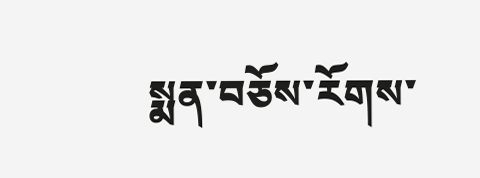སྨན་བཅོས་རོགས་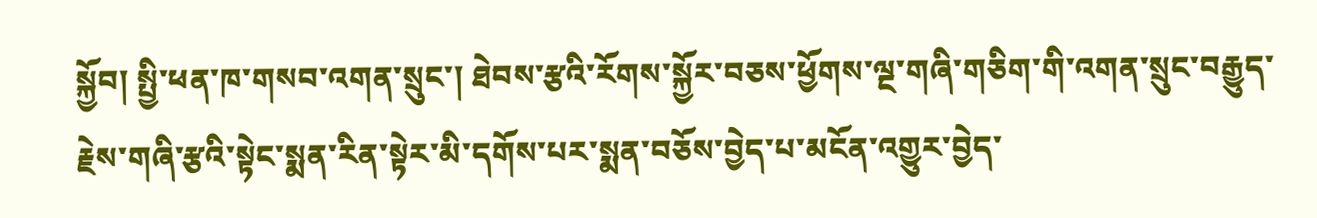སྐྱོབ། སྤྱི་ཕན་ཁ་གསབ་འགན་སྲུང་། ཐེབས་རྩའི་རོགས་སྐྱོར་བཅས་ཕྱོགས་ལྔ་གཞི་གཅིག་གི་འགན་སྲུང་བརྒྱུད་རྗེས་གཞི་རྩའི་སྟེང་སྨན་རིན་སྟེར་མི་དགོས་པར་སྨན་བཅོས་བྱེད་པ་མངོན་འགྱུར་བྱེད་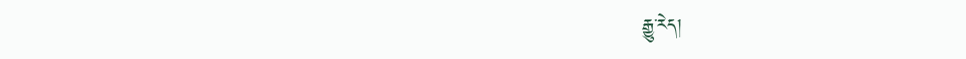རྒྱུ་རེད།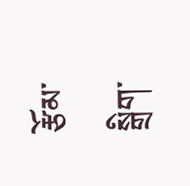རྩོམ་སྒྲིག་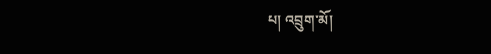པ། འབྲུག་མོ།